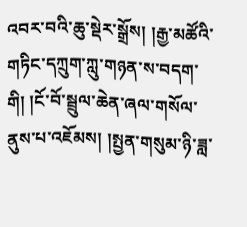འབར་བའི་ཆུ་སྡེར་སྒྲོས། །རྒྱ་མཚོའི་གཏིང་དཀྲུག་ཀླུ་གཉན་ས་བདག་གི། །ངོ་བོ་སྦྲུལ་ཆེན་ཞལ་གསོལ་ནུས་པ་འཇོམས། །སྤྱན་གསུམ་ཉི་ཟླ་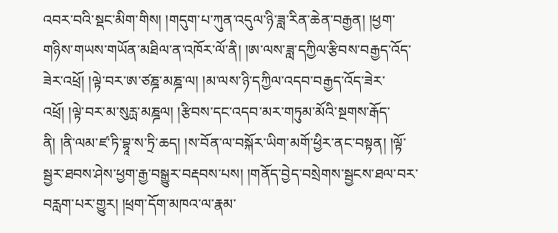འབར་བའི་སྡང་མིག་གིས། །གདུག་པ་ཀུན་འདུལ་ཉི་ཟླ་རིན་ཆེན་བརྒྱན། །ཕྱག་གཉིས་གཡས་གཡོན་མཐིལ་ན་འཁོར་ལོ་ནི། །ཨ་ལས་ཟླ་དཀྱིལ་རྩིབས་བརྒྱད་འོད་ཟེར་འཕྲོ། །ལྟེ་བར་ཨ་ཙཎྜ་མཎྜ་ལ། །མ་ལས་ཉི་དཀྱིལ་འདབ་བརྒྱད་འོད་ཟེར་འཕྲོ། །ལྟེ་བར་མ་སུརྻ་མཎྜལ། །རྩིབས་དང་འདབ་མར་གཏུམ་མོའི་སྔགས་རྒོད་ནི། །ནི་ལམ་ཛ་ཏི་བྷཱ་ས་ཏྲི་ཆད། །ས་བོན་ལ་བསྐོར་ཡིག་མགོ་ཕྱིར་ནང་བསྟན། །ལྟོ་སྦྱར་ཐབས་ཤེས་ཕྱག་རྒྱ་བསྒྱུར་བརྡབས་པས། །གནོད་བྱེད་བསྲེགས་སྦྱངས་ཐལ་བར་བརླག་པར་གྱུར། །ཕྲག་དོག་མཁའ་ལ་རྣམ་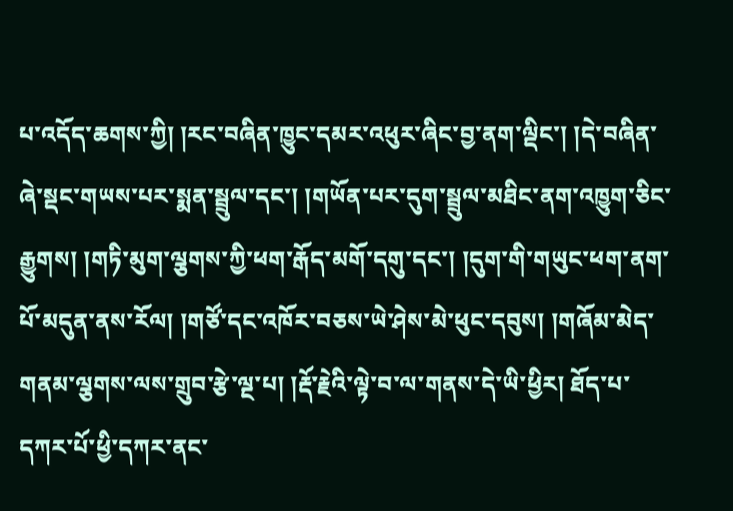པ་འདོད་ཆགས་ཀྱི། །རང་བཞིན་ཁྱུང་དམར་འཕུར་ཞིང་བྱ་ནག་ལྡིང་། །དེ་བཞིན་ཞེ་སྡང་གཡས་པར་སྨན་སྦྲུལ་དང་། །གཡོན་པར་དུག་སྦྲུལ་མཐིང་ནག་འཁྱུག་ཅིང་རྒྱུགས། །གཏི་མུག་ལྕགས་ཀྱི་ཕག་རྒོད་མགོ་དགུ་དང་། །དུག་གི་གཡུང་ཕག་ནག་པོ་མདུན་ནས་རོལ། །གཙོ་དང་འཁོར་བཅས་ཡེ་ཤེས་མེ་ཕུང་དབུས། །གཞོམ་མེད་གནམ་ལྕགས་ལས་གྲུབ་རྩེ་ལྔ་པ། །རྡོ་རྗེའི་ལྟེ་བ་ལ་གནས་དེ་ཡི་ཕྱིར། ཐོད་པ་དཀར་པོ་ཕྱི་དཀར་ནང་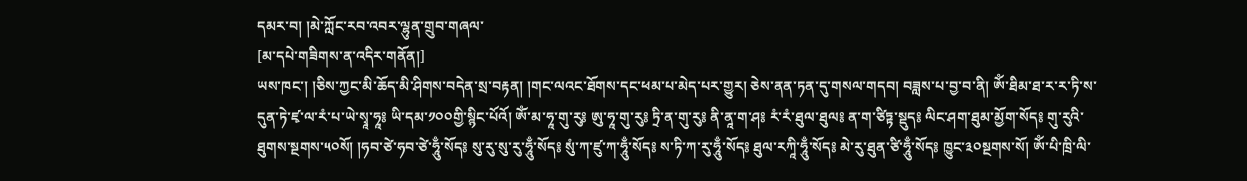དམར་བ། །མེ་ཀློང་རབ་འབར་ལྷུན་གྲུབ་གཞལ་
[མ་དཔེ་གཟིགས་ན་འདིར་གནོན།]
ཡས་ཁང་། །ཅིས་ཀྱང་མི་ཆོད་མི་ཤིགས་བདེན་སྲ་བརྟན། །གང་ལའང་ཐོགས་དང་ཕམ་པ་མེད་པར་གྱུར། ཅེས་ནན་ཏན་དུ་གསལ་གདབ། བཟླས་པ་བྱ་བ་ནི། ཨོཾ་ཐིམ་ཐ་ར་ར་ཏི་ས་དུན་ཏེ་ཛྭ་ལ་རཾ་པ་ཡེ་སྭཱ་ཧཱ༔ ཡི་དམ་༡༠༠གྱི་སྙིང་པོའོ། ཨོཾ་མ་ཧཱ་གུ་རུ༔ ཨུ་ཧཱ་གུ་རུ༔ ཏྲི་ན་གུ་རུ༔ ནི་ནཱ་ག་ཤ༔ རཾ་རཾ་ཐུལ་ཐུལ༔ ན་ག་ཙིཏྟ་སྡུད༔ ལིང་ཤག་ཐུམ་མྱོག་སོད༔ གུ་རུའི་ཐུགས་སྔགས་༥༠སོ། །ཧབ་ཙེ་ཧབ་ཙེ་ཧཱུྃ་སོད༔ སུ་རུ་སུ་རུ་ཧཱུྃ་སོད༔ སུཾ་ཀ་ཛུ་ཀ་ཧཱུྃ་སོད༔ ས་ཏི་ཀ་རུ་ཧཱུྃ་སོད༔ ཐུལ་རཀཱི་ཧཱུྃ་སོད༔ མེ་རུ་ཐུན་ཙི་ཧཱུྃ་སོད༔ ཁྱུང་༣༠སྔགས་སོ། ཨོཾ་པི་ཁྲི་ལི་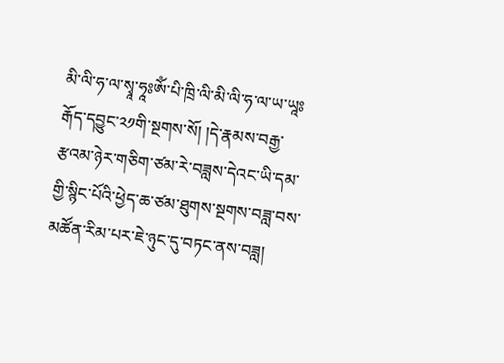མི་ལི་ཧ་ལ་སྭཱ་ཧཱཿཨོཾ་པི་ཁྲི་ལི་མི་ལི་ཧ་ལ་ཡ་ཡཱཿ རྒོད་དབྱུང་༢༡གི་སྔགས་སོ། །དེ་རྣམས་བརྒྱ་རྩའམ་ཉེར་གཅིག་ཙམ་རེ་བཟླས་དེའང་ཡི་དམ་གྱི་སྙིང་པོའི་ཕྱེད་ཆ་ཙམ་ཐུགས་སྔགས་བཟླ་བས་མཚོན་རིམ་པར་ཇེ་ཉུང་དུ་བཏང་ནས་བཟླ།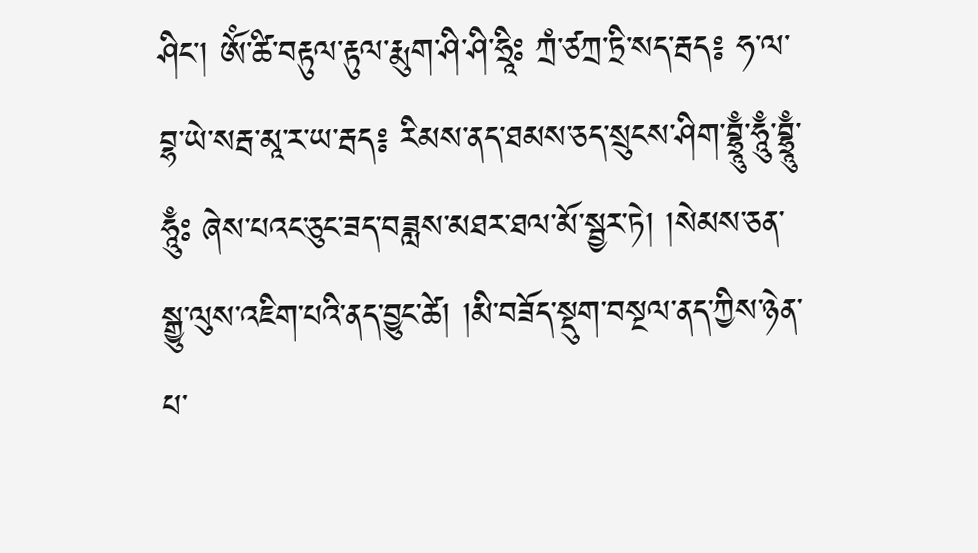ཤིང་། ཨོཾ་ཚི་བརྟུལ་རྟུལ་རྨུག་ཤི་ཤི་ཧྲཱིཿ ཀྲཾ་ཙཀྲ་ཏྲི་སད་རྦད༔ ཧ་ལ་བྷ་ཡེ་སརྦ་མཱ་ར་ཡ་རྦད༔ རིམས་ནད་ཐམས་ཅད་སྲུངས་ཤིག་བྷྲཱུྃ་ཧཱུྃ་བྷྲཱུྃ་ཧཱུྃཿ ཞེས་པའང་ཅུང་ཟད་བཟླས་མཐར་ཐལ་མོ་སྦྱར་ཏེ། །སེམས་ཅན་སྒྱུ་ལུས་འཇིག་པའི་ནད་བྱུང་ཚེ། །མི་བཟོད་སྡུག་བསྔལ་ནད་ཀྱིས་ཉེན་པ་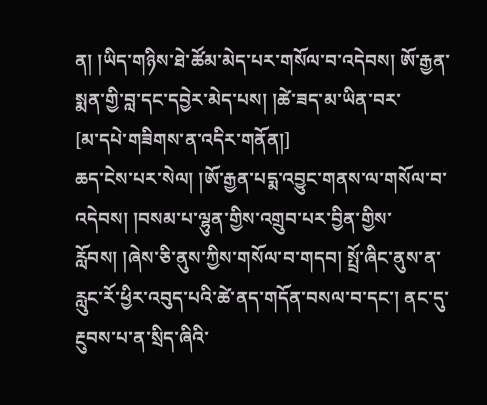ན། །ཡིད་གཉིས་ཐེ་ཚོམ་མེད་པར་གསོལ་བ་འདེབས། ཨོ་རྒྱན་སྨན་གྱི་བླ་དང་དབྱེར་མེད་པས། །ཚེ་ཟད་མ་ཡིན་བར་
[མ་དཔེ་གཟིགས་ན་འདིར་གནོན།]
ཆད་ངེས་པར་སེལ། །ཨོ་རྒྱན་པདྨ་འབྱུང་གནས་ལ་གསོལ་བ་འདེབས། །བསམ་པ་ལྷུན་གྱིས་འགྲུབ་པར་བྱིན་གྱིས་རློབས། །ཞེས་ཅི་ནུས་ཀྱིས་གསོལ་བ་གདབ། སྤྲོ་ཞིང་ནུས་ན་རླུང་རོ་ཕྱིར་འབུད་པའི་ཚེ་ནད་གདོན་བསལ་བ་དང་། ནང་དུ་རྔུབས་པ་ན་སྲིད་ཞིའི་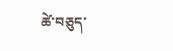ཚེ་བཅུད་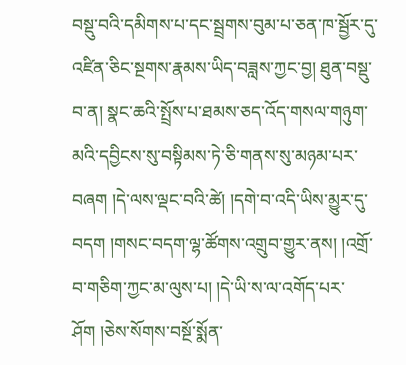བསྡུ་བའི་དམིགས་པ་དང་སྦྲགས་བུམ་པ་ཅན་ཁ་སྦྱོར་དུ་འཛིན་ཅིང་སྔགས་རྣམས་ཡིད་བཟླས་ཀྱང་བྱ། ཐུན་བསྡུ་བ་ན། སྣང་ཆའི་སྤྲོས་པ་ཐམས་ཅད་འོད་གསལ་གཉུག་མའི་དབྱིངས་སུ་བསྟིམས་ཏེ་ཅི་གནས་སུ་མཉམ་པར་བཞག །དེ་ལས་ལྡང་བའི་ཚེ། །དགེ་བ་འདི་ཡིས་མྱུར་དུ་བདག །གསང་བདག་ལྷ་ཚོགས་འགྲུབ་གྱུར་ནས། །འགྲོ་བ་གཅིག་ཀྱང་མ་ལུས་པ། །དེ་ཡི་ས་ལ་འགོད་པར་ཤོག །ཅེས་སོགས་བསྔོ་སྨོན་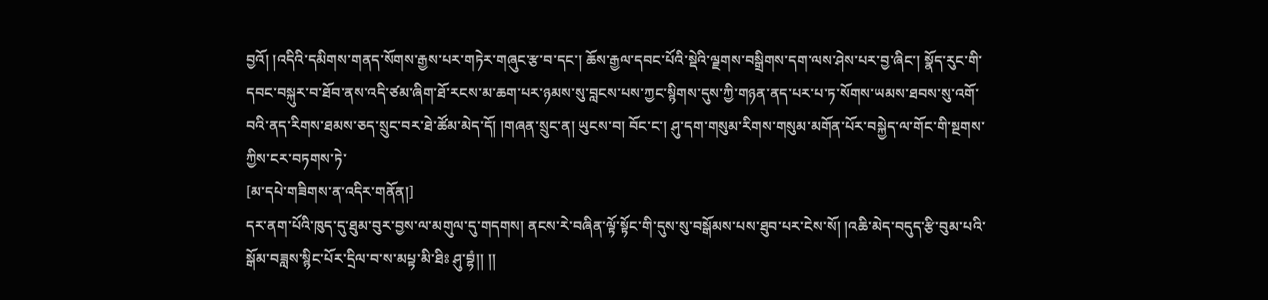བྱའོ། །འདིའི་དམིགས་གནད་སོགས་རྒྱས་པར་གཏེར་གཞུང་རྩ་བ་དང་། ཆོས་རྒྱལ་དབང་པོའི་སྡེའི་ལྗགས་བསྒྲིགས་དག་ལས་ཤེས་པར་བྱ་ཞིང་། སྣོད་རུང་གི་དབང་བསྐུར་བ་ཐོབ་ནས་འདི་ཙམ་ཞིག་ཐོ་རངས་མ་ཆག་པར་ཉམས་སུ་བླངས་པས་ཀྱང་སྙིགས་དུས་ཀྱི་གཉན་ནད་པར་པ་ཏ་སོགས་ཡམས་ཐབས་སུ་འགོ་བའི་ནད་རིགས་ཐམས་ཅད་སྲུང་བར་ཐེ་ཚོམ་མེད་དོ། །གཞན་སྲུང་ན། ཡུངས་བ། བོང་ང་། ཤུ་དག་གསུམ་རིགས་གསུམ་མགོན་པོར་བསྐྱེད་ལ་གོང་གི་སྔགས་ཀྱིས་ངར་བཏགས་ཏེ་
[མ་དཔེ་གཟིགས་ན་འདིར་གནོན།]
དར་ནག་པོའི་ཁུད་དུ་ཐུམ་བུར་བྱས་ལ་མགུལ་དུ་གདགས། ནངས་རེ་བཞིན་ལྟོ་སྟོང་གི་དུས་སུ་བསྒོམས་པས་ཐུབ་པར་ངེས་སོ། །འཆི་མེད་བདུད་རྩི་བུམ་པའི་སྒོམ་བཟླས་སྙིང་པོར་དྲིལ་བ་ས་མཔྟ་མི་ཐིཿ ཤུ་བྷཾ།། །།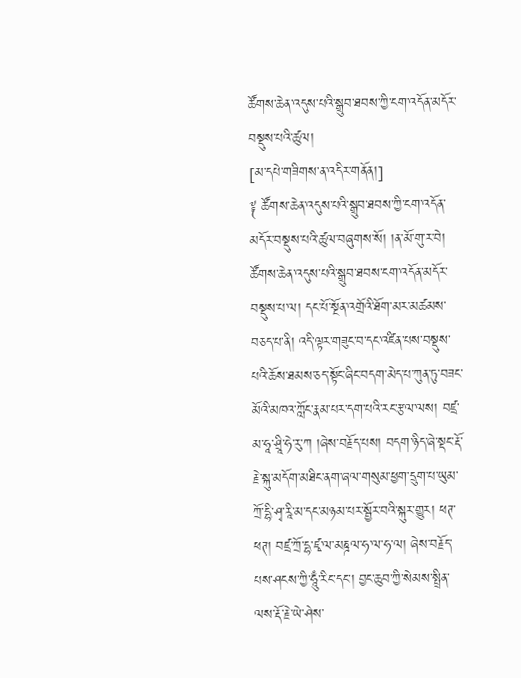ཚོགས་ཆེན་འདུས་པའི་སྒྲུབ་ཐབས་ཀྱི་ངག་འདོན་མདོར་བསྡུས་པའི་ཚུལ།
[མ་དཔེ་གཟིགས་ན་འདིར་གནོན།]
༈ ཚོགས་ཆེན་འདུས་པའི་སྒྲུབ་ཐབས་ཀྱི་ངག་འདོན་མདོར་བསྡུས་པའི་ཚུལ་བཞུགས་སོ། །ན་མོ་གུ་ར་བེ། ཚོགས་ཆེན་འདུས་པའི་སྒྲུབ་ཐབས་ངག་འདོན་མདོར་བསྡུས་པ་ལ། དང་པོ་སྔོན་འགྲོའི་ཐོག་མར་མཚམས་བཅད་པ་ནི། འདི་ལྟར་གཟུང་བ་དང་འཛིན་པས་བསྡུས་པའི་ཆོས་ཐམས་ཅད་སྟོང་ཞིང་བདག་མེད་པ་ཀུན་ཏུ་བཟང་མོའི་མཁའ་ཀློང་རྣམ་པར་དག་པའི་རང་རྩལ་ལས། བཛྲ་མ་ཧཱ་ཤྲཱི་ཧེ་རུ་ཀ །ཞེས་བརྗོད་པས། བདག་ཉིད་ཞེ་སྡང་རྡོ་རྗེ་སྐུ་མདོག་མཐིང་ནག་ཞལ་གསུམ་ཕྱག་དྲུག་པ་ཡུམ་ཀྲོ་དྷི་ཤྭ་རཱི་མ་དང་མཉམ་པར་སྦྱོར་བའི་སྐུར་གྱུར། ཕཊ་ཕཊ། བཛྲ་ཀྲོ་དྷ་ཛྭ་ལ་མཎྜལ་ཧ་ལ་ཧ་ལ། ཞེས་བརྗོད་པས་ཤངས་ཀྱི་ཧཱུྃ་རིང་དང་། བྱང་ཆུབ་ཀྱི་སེམས་སྤྲིན་ལས་རྡོ་རྗེ་ཡེ་ཤེས་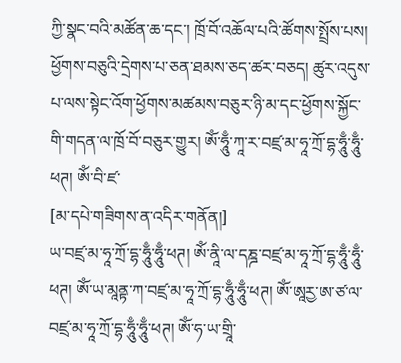ཀྱི་སྣང་བའི་མཚོན་ཆ་དང་། ཁྲོ་བོ་འཆོལ་པའི་ཚོགས་སྤྲོས་པས། ཕྱོགས་བཅུའི་དྲེགས་པ་ཅན་ཐམས་ཅད་ཚར་བཅད། ཚུར་འདུས་པ་ལས་སྟེང་འོག་ཕྱོགས་མཚམས་བཅུར་ཉི་མ་དང་ཕྱོགས་སྐྱོང་གི་གདན་ལ་ཁྲོ་བོ་བཅུར་གྱུར། ༀ་ཧཱུྃ་ཀཱ་ར་བཛྲ་མ་ཧཱ་ཀྲོ་དྷ་ཧཱུྃ་ཧཱུྃ་ཕཊ། ཨོཾ་བི་ཛ་
[མ་དཔེ་གཟིགས་ན་འདིར་གནོན།]
ཡ་བཛྲ་མ་ཧཱ་ཀྲོ་དྷ་ཧཱུྃ་ཧཱུྃ་ཕཊ། ཨོཾ་ནཱི་ལ་དཎྜ་བཛྲ་མ་ཧཱ་ཀྲོ་དྷ་ཧཱུྃ་ཧཱུྃ་ཕཊ། ཨོཾ་ཡ་མཱནྟ་ཀ་བཛྲ་མ་ཧཱ་ཀྲོ་དྷ་ཧཱུྃ་ཧཱུྃ་ཕཊ། ཨོཾ་ཨཱརྱ་ཨ་ཙ་ལ་བཛྲ་མ་ཧཱ་ཀྲོ་དྷ་ཧཱུྃ་ཧཱུྃ་ཕཊ། ཨོཾ་ཧ་ཡ་གྲཱི་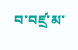བ་བཛྲ་མ་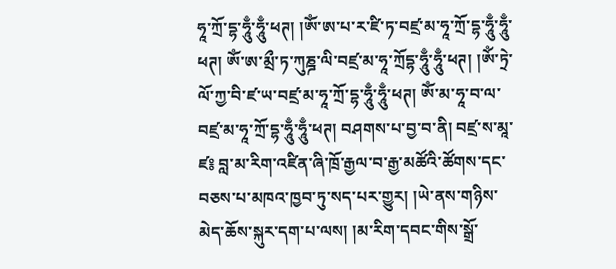ཧཱ་ཀྲོ་དྷ་ཧཱུྃ་ཧཱུྃ་ཕཊ། །ཨོཾ་ཨ་པ་ར་ཛི་ཏ་བཛྲ་མ་ཧཱ་ཀྲོ་དྷ་ཧཱུྃ་ཧཱུྃ་ཕཊ། ཨོཾ་ཨ་མྲྀ་ཏ་ཀུཎྜ་ལི་བཛྲ་མ་ཧཱ་ཀྲོདྷ་ཧཱུྃ་ཧཱུྃ་ཕཊ། །ཨོཾ་ཏྲེ་ལོ་ཀྱ་བི་ཛ་ཡ་བཛྲ་མ་ཧཱ་ཀྲོ་དྷ་ཧཱུྃ་ཧཱུྃ་ཕཊ། ཨོཾ་མ་ཧཱ་བ་ལ་བཛྲ་མ་ཧཱ་ཀྲོ་དྷ་ཧཱུྃ་ཧཱུྃ་ཕཊ། བཤགས་པ་བྱ་བ་ནི། བཛྲ་ས་མཱ་ཛ༔ བླ་མ་རིག་འཛིན་ཞི་ཁྲོ་རྒྱལ་བ་རྒྱ་མཚོའི་ཚོགས་དང་བཅས་པ་མཁའ་ཁྱབ་ཏུ་སད་པར་གྱུར། །ཡེ་ནས་གཉིས་མེད་ཆོས་སྐུར་དག་པ་ལས། །མ་རིག་དབང་གིས་སྒྲོ་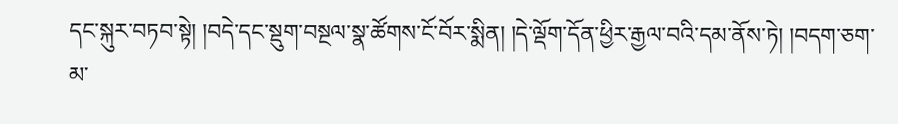དང་སྐུར་བཏབ་སྟེ། །བདེ་དང་སྡུག་བསྔལ་སྣ་ཚོགས་ངོ་བོར་སྨིན། །དེ་ལྡོག་དོན་ཕྱིར་རྒྱལ་བའི་དམ་ནོས་ཏེ། །བདག་ཅག་མ་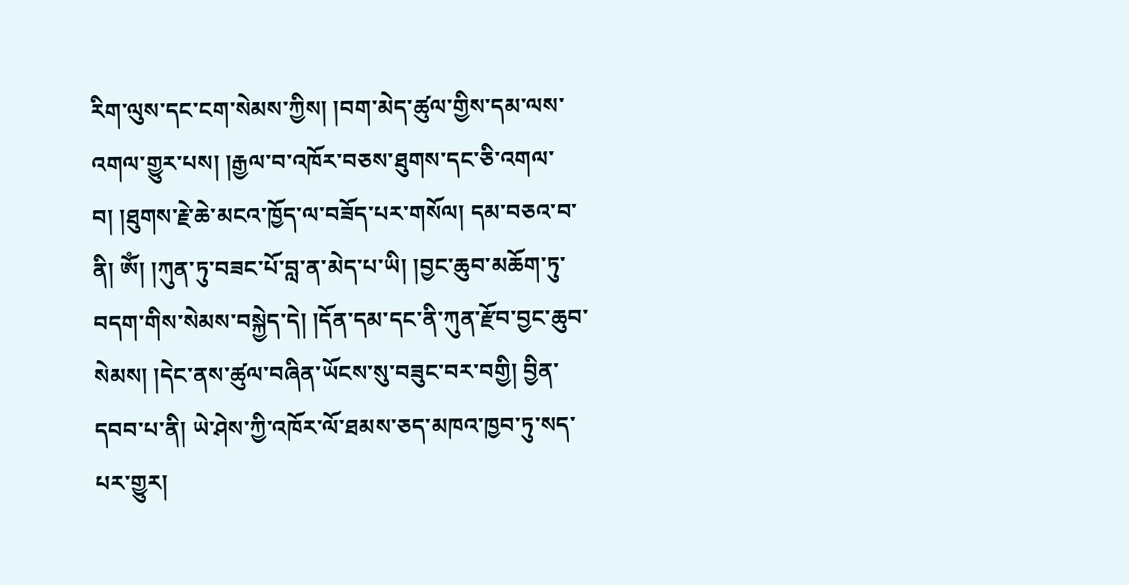རིག་ལུས་དང་ངག་སེམས་ཀྱིས། །བག་མེད་ཚུལ་གྱིས་དམ་ལས་འགལ་གྱུར་པས། །རྒྱལ་བ་འཁོར་བཅས་ཐུགས་དང་ཅི་འགལ་བ། །ཐུགས་རྗེ་ཆེ་མངའ་ཁྱོད་ལ་བཟོད་པར་གསོལ། དམ་བཅའ་བ་ནི། ཨོཾ། །ཀུན་ཏུ་བཟང་པོ་བླ་ན་མེད་པ་ཡི། །བྱང་ཆུབ་མཆོག་ཏུ་བདག་གིས་སེམས་བསྐྱེད་དེ། །དོན་དམ་དང་ནི་ཀུན་རྫོབ་བྱང་ཆུབ་སེམས། །དེང་ནས་ཚུལ་བཞིན་ཡོངས་སུ་བཟུང་བར་བགྱི། བྱིན་དབབ་པ་ནི། ཡེ་ཤེས་ཀྱི་འཁོར་ལོ་ཐམས་ཅད་མཁའ་ཁྱབ་ཏུ་སད་པར་གྱུར།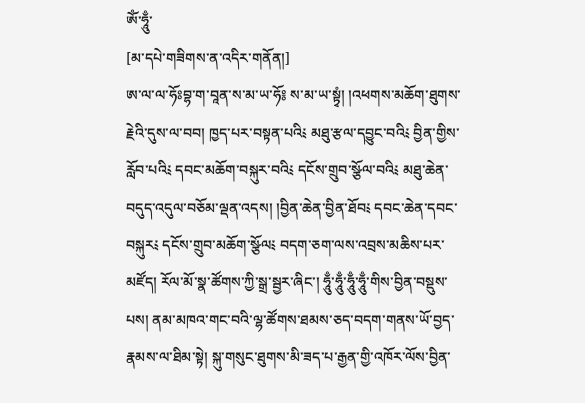ཨོཾ་ཧཱུྃ་
[མ་དཔེ་གཟིགས་ན་འདིར་གནོན།]
ཨ་ལ་ལ་ཧོཿབྷ་ག་བཱན་ས་མ་ཡ་ཧོ༔ ས་མ་ཡ་སྟྭཾ། །འཕགས་མཆོག་ཐུགས་རྗེའི་དུས་ལ་བབ། ཁྱད་པར་བསྟན་པའི༴ མཐུ་རྩལ་དབྱུང་བའི༴ བྱིན་གྱིས་རློབ་པའི༴ དབང་མཆོག་བསྐུར་བའི༴ དངོས་གྲུབ་སྩོལ་བའི༴ མཐུ་ཆེན་བདུད་འདུལ་བཅོམ་ལྡན་འདས། །བྱིན་ཆེན་བྱིན་ཐོབ༴ དབང་ཆེན་དབང་བསྐུར༴ དངོས་གྲུབ་མཆོག་སྩོལ༴ བདག་ཅག་ལས་འབྲས་མཆིས་པར་མཛོད། རོལ་མོ་སྣ་ཚོགས་ཀྱི་སྒྲ་སྦྱར་ཞིང་། ཧཱུྃ་ཧཱུྃ་ཧཱུྃ་ཧཱུྃ་གིས་བྱིན་བསྡུས་པས། ནམ་མཁའ་གང་བའི་ལྷ་ཚོགས་ཐམས་ཅད་བདག་གནས་ཡོ་བྱད་རྣམས་ལ་ཐིམ་སྟེ། སྐུ་གསུང་ཐུགས་མི་ཟད་པ་རྒྱན་གྱི་འཁོར་ལོས་བྱིན་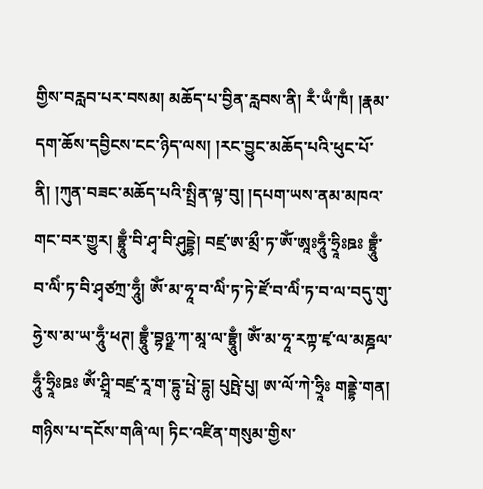གྱིས་བརླབ་པར་བསམ། མཆོད་པ་བྱིན་རླབས་ནི། རྃ་ཡྃ་ཁྃ། །རྣམ་དག་ཆོས་དབྱིངས་ངང་ཉིད་ལས། །རང་བྱུང་མཆོད་པའི་ཕུང་པོ་ནི། །ཀུན་བཟང་མཆོད་པའི་སྤྲིན་ལྟ་བུ། །དཔག་ཡས་ནམ་མཁའ་གང་བར་གྱུར། བྷྲཱུྃ་བི་ཤྭ་བི་ཤུདྡྷེ། བཛྲ་ཨ་མྲྀ་ཏ་ཨོཾ་ཨཱཿཧཱུྃ་ཧྲཱིཿཋཿ བྷྲཱུྃ་བ་ལིཾ་ཏ་བི་ཤྭཙཀྲ་ཧཱུྃ། ཨོཾ་མ་ཧཱ་བ་ལིཾ་ཏ་ཏེ་ཛོ་བ་ལིཾ་ཏ་བ་ལ་བདུ་གུ་ཧྱེ་ས་མ་ཡ་ཧཱུྃ་ཕཊ། བྷྲཱུྃ་བྷཉྫ་ཀ་མཱ་ལ་བྷྲཱུྃ། ཨོཾ་མ་ཧཱ་རཀྟ་ཛྭ་ལ་མཎྜལ་ཧཱུྃ་ཧྲཱིཿཋཿ ཨོཾ་ཤྲཱི་བཛྲ་རཱ་ག་དྷུ་པྤེ་དྷུ། པུཥྤེ་པུ། ཨ་ལོ་ཀེ་ཧྲཱིཿ གནྡྷེ་གན། གཉིས་པ་དངོས་གཞི་ལ། ཏིང་འཛིན་གསུམ་གྱིས་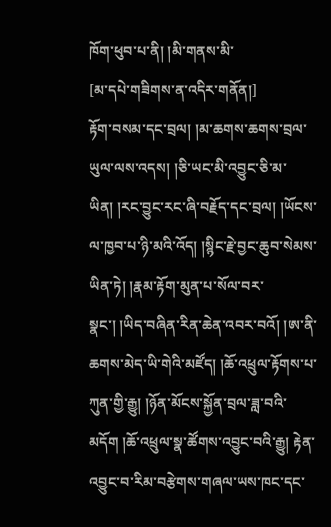ཁོག་ཕུབ་པ་ནི། །མི་གནས་མི་
[མ་དཔེ་གཟིགས་ན་འདིར་གནོན།]
རྟོག་བསམ་དང་བྲལ། །མ་ཆགས་ཆགས་བྲལ་ཡུལ་ལས་འདས། །ཅི་ཡང་མི་འབྱུང་ཅི་མ་ཡིན། །རང་བྱུང་རང་ཞི་བརྗོད་དང་བྲལ། །ཡོངས་ལ་ཁྱབ་པ་ཉི་མའི་འོད། །སྙིང་རྗེ་བྱང་ཆུབ་སེམས་ཡིན་ཏེ། །རྣམ་རྟོག་མུན་པ་སོལ་བར་སྣང་། །ཡིད་བཞིན་རིན་ཆེན་འབར་བའོ། །ཨ་ནི་ཆགས་མེད་ཡི་གེའི་མཛོད། །ཆོ་འཕྲུལ་རྟོགས་པ་ཀུན་གྱི་རྒྱུ། །ཉོན་མོངས་སྐྱོན་བྲལ་ཟླ་བའི་མདོག །ཆོ་འཕྲུལ་སྣ་ཚོགས་འབྱུང་བའི་རྒྱུ། རྟེན་འབྱུང་བ་རིམ་བརྩེགས་གཞལ་ཡས་ཁང་དང་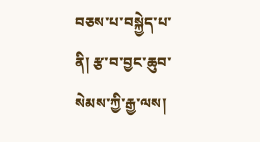བཅས་པ་བསྐྱེད་པ་ནི། རྩ་བ་བྱང་ཆུབ་སེམས་ཀྱི་རྒྱ་ལས།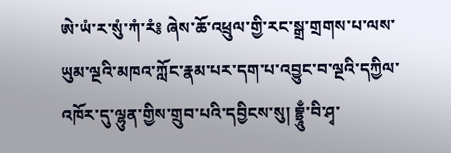ཨེ་ཡཾ་ར་སུཾ་ཀཾ་རཾ༔ ཞེས་ཆོ་འཕྲུལ་གྱི་རང་སྒྲ་གྲགས་པ་ལས་ཡུམ་ལྔའི་མཁའ་ཀློང་རྣམ་པར་དག་པ་འབྱུང་བ་ལྔའི་དཀྱིལ་འཁོར་དུ་ལྷུན་གྱིས་གྲུབ་པའི་དབྱིངས་སུ། བྷྲཱུྃ་བི་ཤྭ་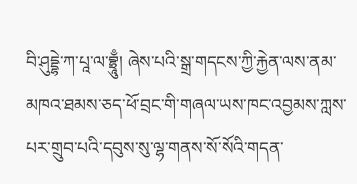བི་ཤུདྡྷེ་ཀ་པཱ་ལ་བྷྲཱུྃ། ཞེས་པའི་སྒྲ་གདངས་ཀྱི་རྐྱེན་ལས་ནམ་མཁའ་ཐམས་ཅད་ཕོ་བྲང་གི་གཞལ་ཡས་ཁང་འབྱམས་ཀླས་པར་གྲུབ་པའི་དབུས་སུ་ལྷ་གནས་སོ་སོའི་གདན་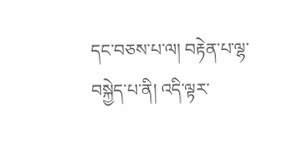དང་བཅས་པ་ལ། བརྟེན་པ་ལྷ་བསྐྱེད་པ་ནི། འདི་ལྟར་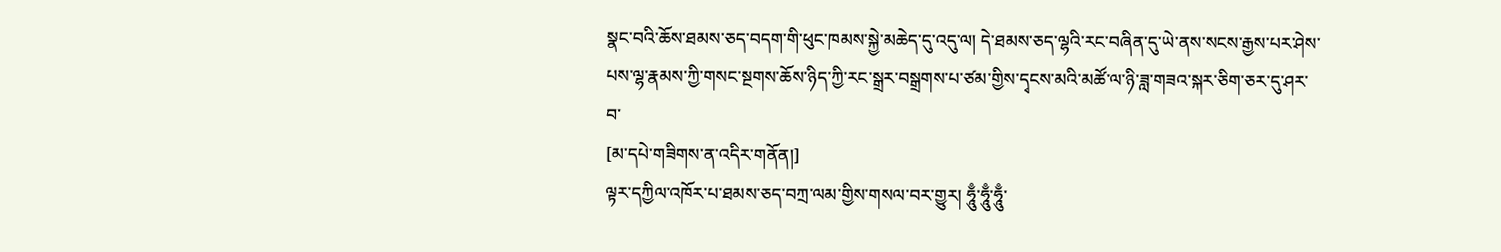སྣང་བའི་ཆོས་ཐམས་ཅད་བདག་གི་ཕུང་ཁམས་སྐྱེ་མཆེད་དུ་འདུ་ལ། དེ་ཐམས་ཅད་ལྷའི་རང་བཞིན་དུ་ཡེ་ནས་སངས་རྒྱས་པར་ཤེས་པས་ལྷ་རྣམས་ཀྱི་གསང་སྔགས་ཆོས་ཉིད་ཀྱི་རང་སྒྲར་བསྒྲགས་པ་ཙམ་གྱིས་དྭངས་མའི་མཚོ་ལ་ཉི་ཟླ་གཟའ་སྐར་ཅིག་ཅར་དུ་ཤར་བ་
[མ་དཔེ་གཟིགས་ན་འདིར་གནོན།]
ལྟར་དཀྱིལ་འཁོར་པ་ཐམས་ཅད་བཀྲ་ལམ་གྱིས་གསལ་བར་གྱུར། ཧཱུྃ་ཧཱུྃ་ཧཱུྃ་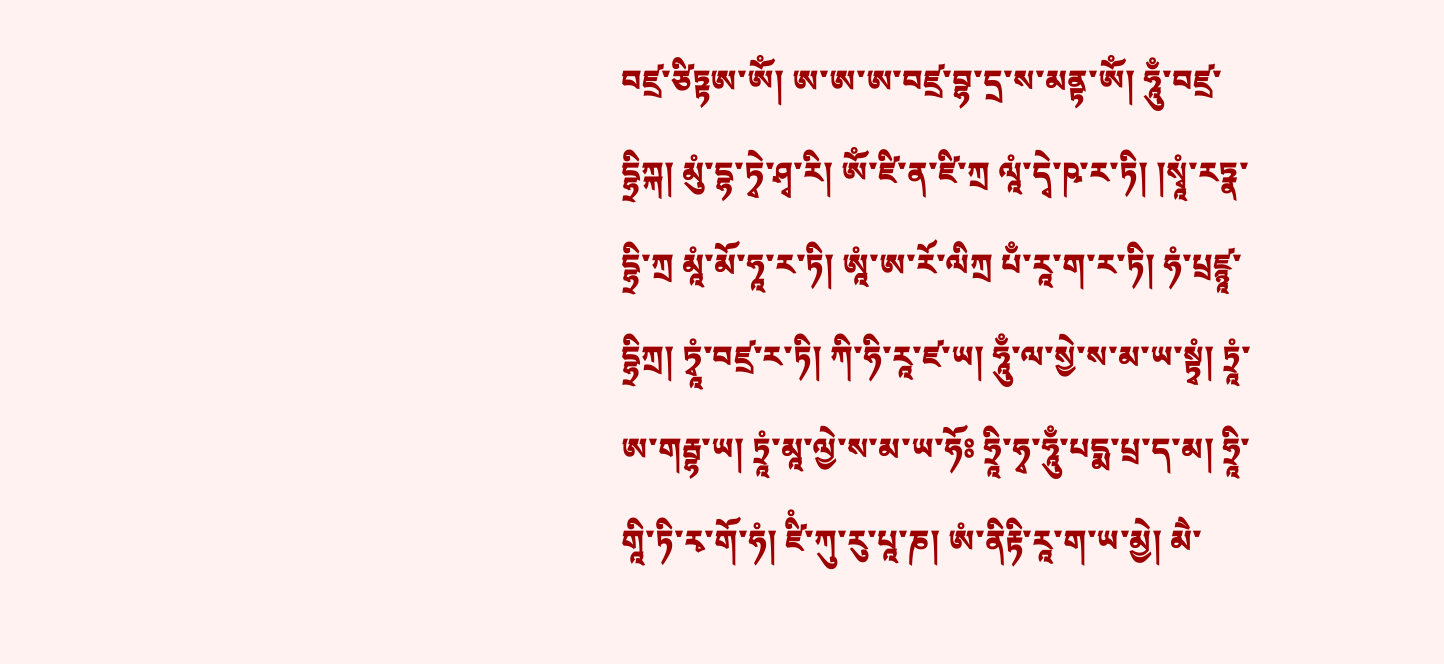བཛྲ་ཙིཏྟཨ་ཨོཾ། ཨ་ཨ་ཨ་བཛྲ་བྷ་དྲ་ས་མནྟ་ཨོཾ། ཧཱུྃ་བཛྲ་དྷྲིཀྐ། མུཾ་དྷ་ཏྭེ་ཤྭ་རི། ༀ་ཛི་ན་ཛི་ཀྲ ལཱཾ་དྭེ་ཥ་ར་ཏི། །སྭཱཾ་རཏྣ་དྷྲི་ཀྲ མཱཾ་མོ་ཧཱ་ར་ཏི། ཨཱཾ་ཨ་རོ་ལིཀྲ པྃ་རཱ་ག་ར་ཏི། ཧཾ་པྲཛྙཱ་དྷྲིཀྲ། ཏྭཱཾ་བཛྲ་ར་ཏི། ཀི་ཧི་རཱ་ཛ་ཡ། ཧཱུྃ་ལ་སྱེ་ས་མ་ཡ་སྟྭཾ། ཏྲཱཾ་ཨ་གརྦྷ་ཡ། ཏྲཱཾ་མཱ་ལྱེ་ས་མ་ཡ་ཧོཿ ཧྲཱི་ཧྭ་ཧཱུྃ་པདྨ་པྲ་ད་མ། ཧྲཱི་གཱི་ཏི་རྭ་གོ་ཧཾ། ཛིཾ་ཀུ་རུ་པཱ་ཎ། ཨཾ་ནིརྟི་རཱ་ག་ཡ་མྱེ། མཻ་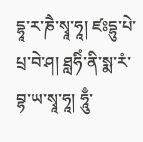དྷཱ་ར་ཎཻ་སྭཱ་ཧཱ། ཛཿདྷུ་པེ་པྲ་བེ་ཤ། ཐླཧིཾ་ནི་སྨ་རཾ་བྷ་ཡ་སྭཱ་ཧཱ། ཧཱུྃ་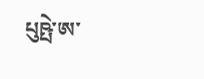པུཥྤེ་ཨ་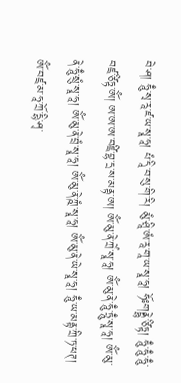བེ་ཤ། ཧཱུྃ་སྭ་རཱ་ཛ་ཡ་སྭཱ་ཧཱ། པཾ་དཱི་བ་སུ་གི་རི། མུཾ་ཤྲཱི་ཨཾ་རཱ་གཱ་ཡ་སྭཱ་ཧཱ། ཧོཿགནྡྷེ་ཙིཏྟ། ཧཱུྃ་ཧཱུྃ་ཧཱུྃ་བཛྲ་ཙིཏྟ་ཨོཾ། ཨ་ཨ་ཨ་བཛྲི་བྷ་དྲ་ས་མནྟ་ཨ། ཨོཾ་མུ་ནེ་ཀྲེཾ་སྭཱ་ཧཱ། ཨོཾ་མུ་ནེ་ཧཱུྃ་ཏྲཱུྃ་སྭཱ་ཧཱ། ཨོཾ་མུ་ནེ་ཧཱུྃ་སྲུཾ་སྭཱ་ཧཱ། ཨོཾ་མུ་ནེ་བྲཾ་སྭཱ་ཧཱ། ཨོཾ་མུ་ནེ་ཀྵཾ་སྭཱ་ཧཱ། ཨོཾ་མུ་ནེ་ཡེ་སྭཱ་ཧཱ། ཧཱུྃ་ཡ་མནྟ་ཀྲི་ཏ་ཕཊ། ༀ་བཛྲ་མ་ཧཱ་ཀྲོ་དྷི་ཤྭ་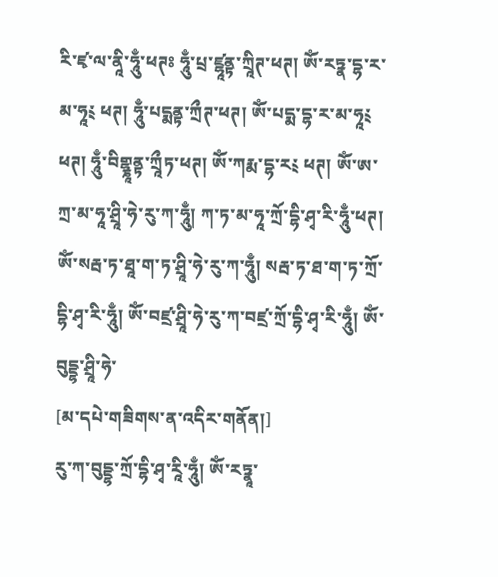རི་ཛྭ་ལ་ནཱི་ཧཱུྃ་ཕཊཿ ཧཱུྃ་པྲ་ཛྷཱནྟ་ཀྲཱིཊ་ཕཊ། ཨོཾ་རཏྣ་དྷ་ར་མ་ཧཱ༴ ཕཊ། ཧཱུྃ་པདྨནྟ་ཀྲྀཊ་ཕཊ། ཨོཾ་པདྨ་དྷ་ར་མ་ཧཱ༴ ཕཊ། ཧཱུྃ་བིགྷྣཱནྟ་ཀྲཱྀཏ་ཕཊ། ཨོཾ་ཀརྨ་དྷ་ར༴ ཕཊ། ཨོཾ་ཨ་ཀྲ་མ་ཧཱ་ཤྲཱི་ཧེ་རུ་ཀ་ཧཱུྃ། ཀ་ཏ་མ་ཧཱ་ཀྲོ་དྷི་ཤྭ་རི་ཧཱུྃ་ཕཊ། ཨོཾ་སརྦ་ཏ་ཐཱ་ག་ཏ་ཤྲཱི་ཧེ་རུ་ཀ་ཧཱུྃ། སརྦ་ཏ་ཐ་ག་ཏ་ཀྲོ་དྷི་ཤྭ་རི་ཧཱུྃ། ཨོཾ་བཛྲ་ཤྲཱི་ཧེ་རུ་ཀ་བཛྲ་ཀྲོ་དྷི་ཤྭ་རི་ཧཱུྃ། ཨོཾ་བུདྡྷ་ཤྲཱི་ཧེ་
[མ་དཔེ་གཟིགས་ན་འདིར་གནོན།]
རུ་ཀ་བུདྡྷ་ཀྲོ་དྷི་ཤྭ་རཱི་ཧཱུྃ། ཨོཾ་རཏྣཱ་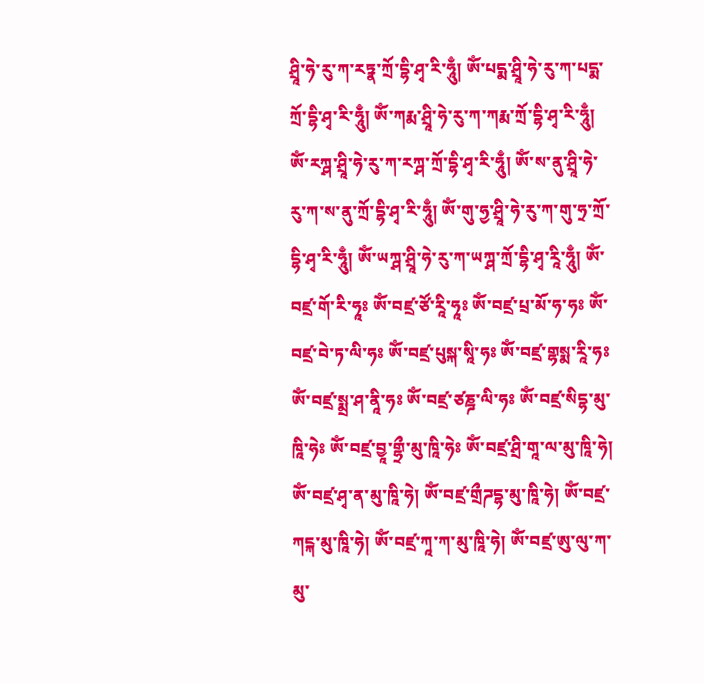ཤྲཱི་ཧེ་རུ་ཀ་རཏྣ་ཀྲོ་དྷི་ཤྭ་རི་ཧཱུྃ། ཨོཾ་པདྨ་ཤྲཱི་ཧེ་རུ་ཀ་པདྨ་ཀྲོ་དྷི་ཤྭ་རི་ཧཱུྃ། ཨོཾ་ཀརྨ་ཤྲཱི་ཧེ་རུ་ཀ་ཀརྨ་ཀྲོ་དྷི་ཤྭ་རི་ཧཱུྃ། ཨོཾ་རཀྴ་ཤྲཱི་ཧེ་རུ་ཀ་རཀྴ་ཀྲོ་དྷི་ཤྭ་རི་ཧཱུྃ། ཨོཾ་ས་ནུ་ཤྲཱི་ཧེ་རུ་ཀ་ས་ནུ་ཀྲོ་དྷི་ཤྭ་རི་ཧཱུྃ། ཨོཾ་གུ་ཧྱ་ཤྲཱི་ཧེ་རུ་ཀ་གུ་ཧྲ་ཀྲོ་དྷི་ཤྭ་རི་ཧཱུྃ། ཨོཾ་ཡཀྴ་ཤྲཱི་ཧེ་རུ་ཀ་ཡཀྴ་ཀྲོ་དྷི་ཤྭ་རཱི་ཧཱུྃ། ཨོཾ་བཛྲ་གོ་རི་ཧཱཿ ཨོཾ་བཛྲ་ཙོ་རཱི་ཧཱཿ ཨོཾ་བཛྲ་པྲ་མོ་ཧ་ཧཿ ཨོཾ་བཛྲ་བེ་ཏ་ལི་ཧཿ ཨོཾ་བཛྲ་པུསྐ་སཱི་ཧཿ ཨོཾ་བཛྲ་གྷསྨ་རཱི་ཧཿ ཨོཾ་བཛྲ་སྨྲ་ཤ་ནཱི་ཧཿ ཨོཾ་བཛྲ་ཙཎྜ་ལི་ཧཿ ཨོཾ་བཛྲ་སིདྷ་མུ་ཁཱི་ཧེཿ ཨོཾ་བཛྲ་བྱཱ་གྷྲྀ་མུ་ཁཱི་ཧེཿ ཨོཾ་བཛྲ་ཤྲི་གཱ་ལ་མུ་ཁཱི་ཧེ། ཨོཾ་བཛྲ་ཤྭ་ན་མུ་ཁཱི་ཧེ། ཨོཾ་བཛྲ་གྲྀཌདྷ་མུ་ཁཱི་ཧེ། ཨོཾ་བཛྲ་ཀངྐ་མུ་ཁཱི་ཧེ། ཨོཾ་བཛྲ་ཀཱ་ཀ་མུ་ཁཱི་ཧེ། ཨོཾ་བཛྲ་ཨུ་ལུ་ཀ་མུ་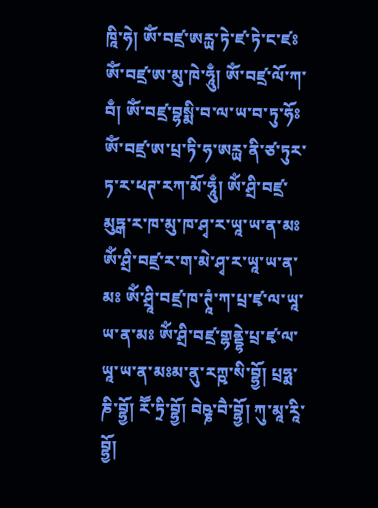ཁཱི་ཧེ། ཨོཾ་བཛྲ་ཨརྻ་ཏེ་ཛ་ཏེ་ང་ཛཿ ཨོཾ་བཛྲ་ཨ་མུ་ཁེ་ཧཱུྃ། ཨོཾ་བཛྲ་ལོ་ཀ་བྃ། ཨོཾ་བཛྲ་བྷསྨི་བ་ལ་ཡ་བ་ཏུ་ཧོཿ ཨོཾ་བཛྲ་ཨ་པྲ་ཏི་ཧ་ཨརྻ་ནི་ཙ་ཏུར་ཏ་ར་ཕཊ་རཀ་མོ་ཧཱུྃ། ཨོཾ་ཤྲི་བཛྲ་མུཏྒ་ར་ཁ་མུ་ཁ་ཤྭ་ར་ཡཱ་ཡ་ན་མཿ ཨོཾ་ཤྲི་བཛྲ་ར་ག་མེ་ཤྭ་ར་ཡཱ་ཡ་ན་མཿ ཨོཾ་ཤྲཱི་བཛྲ་ཁ་ཊཱཾ་ཀ་པྲ་ཛྭ་ལ་ཡཱ་ཡ་ན་མཿ ཨོཾ་ཤྲི་བཛྲ་གྷནྡྷེ་པྲ་ཛྭ་ལ་ཡཱ་ཡ་ན་མཿམ་ནུ་རཀྵ་སི་བྷྱོ། པྲཧྨ་ཎི་བྷྱོ། རཽ་ཏྲི་བྷྱོ། བེཥྞ་བཻ་བྷྱོ། ཀུ་མཱ་རཱི་བྷྱོ།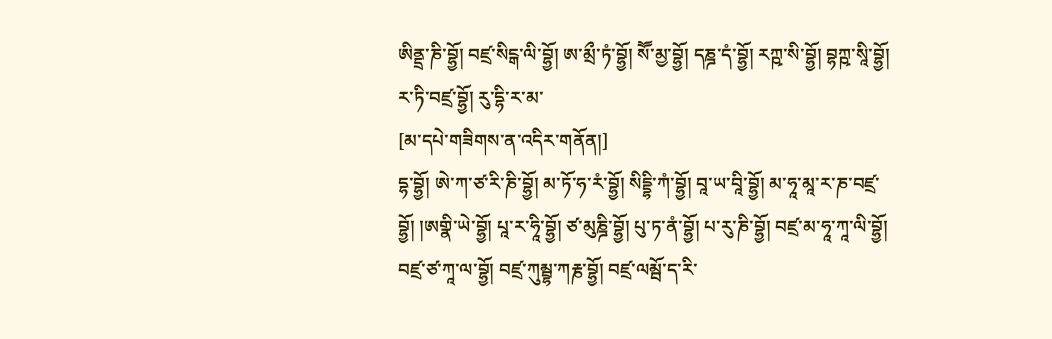ཨིནྡྲ་ཎི་བྷྱོ། བཛྲ་སིངྒ་ལི་བྷྱོ། ཨ་མྲྀ་ཏཾ་བྷྱོ། སཽ་མྱ་བྷྱོ། དཎྜ་དཾ་བྷྱོ། རཀྵ་སི་བྷྱོ། བྷཀྵ་སཱི་བྷྱོ། ར་ཏི་བཛྲ་བྷྱོ། རུ་དྷི་ར་མ་
[མ་དཔེ་གཟིགས་ན་འདིར་གནོན།]
དྷ་བྷྱོ། ཨེ་ཀ་ཙ་རི་ཎི་བྷྱོ། མ་ཏོ་ཧ་རཾ་བྷྱོ། སིདྡྷི་ཀཾ་བྷྱོ། བཱ་ཡ་བཱི་བྷྱོ། མ་ཧཱ་མཱ་ར་ཎ་བཛྲ་བྷྱོ། །ཨགྣི་ཡེ་བྷྱོ། པཱ་ར་ཧཱི་བྷྱོ། ཙ་མུཎྜི་བྷྱོ། པུ་ཏ་ནཾ་བྷྱོ། པ་རུ་ཎི་བྷྱོ། བཛྲ་མ་ཧཱ་ཀཱ་ལི་བྷྱོ། བཛྲ་ཙ་ཀཱ་ལ་བྷྱོ། བཛྲ་ཀུམྦྷ་ཀརྞ་བྷྱོ། བཛྲ་ལམྦོ་ད་རི་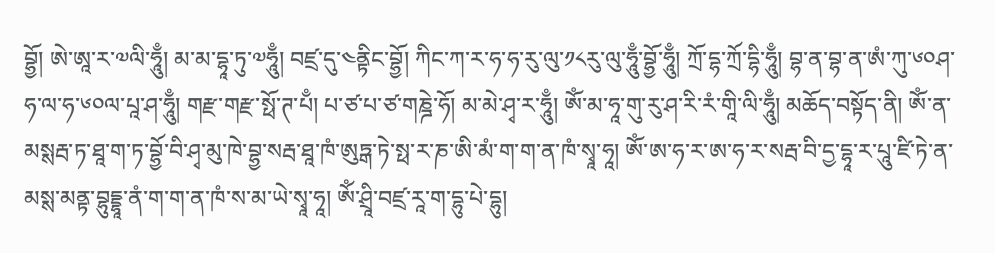བྷྱོ། ཨེ་ཨཱ་ར་༧ལི་ཧཱུྃ། མ་མ་དྷཱ་ཏུ་༧ཧཱུྃ། བཛྲ་དུ་༤ནྟིང་བྷྱོ། ཀིང་ཀ་ར་ཧ་ཧ་རུ་ལུ་༡༨རུ་ལུ་ཧཱུྃ་བྷྱོ་ཧཱུྃ། ཀྲོ་དྷ་ཀྲོ་དྷི་ཧཱུྃ། བྷ་ན་བྷ་ན་ཨཾ་ཀུ་༦༠ཤ་ཧ་ལ་ཧ་༦༠ལ་པཱ་ཤ་ཧཱུྃ། གརྫ་གརྫ་སྥོ་ཊ་པྃ། པ་ཙ་པ་ཙ་གཎྜེ་ཧོ། མ་མེ་ཤྭ་ར་ཧཱུྃ། ཨོཾ་མ་ཧཱ་གུ་རུ་ཤ་རི་རཾ་གཱི་ལི་ཧཱུྃ། མཆོད་བསྟོད་ནི། ཨོཾ་ན་མསྶརྦ་ཏ་ཐཱ་ག་ཏ་བྷྱོ་བི་ཤྭ་མུ་ཁེ་བྷྱ་སརྦ་ཐཱ་ཁཾ་ཨུཏྒ་ཏེ་སྥ་ར་ཎ་ཨི་མཾ་ག་ག་ན་ཁཾ་སྭཱ་ཧཱ། ཨོཾ་ཨ་ཧ་ར་ཨ་ཧ་ར་སརྦ་བི་དྱ་དྷཱ་ར་པཱུ་ཛི་ཏེ་ན་མསྶ་མནྟ་བྷུདྡྷཱ་ནཾ་ག་ག་ན་ཁཾ་ས་མ་ཡེ་སྭཱ་ཧཱ། ཨོཾ་ཤྲཱི་བཛྲ་རཱ་ག་དྷུ་པེ་དྷུ།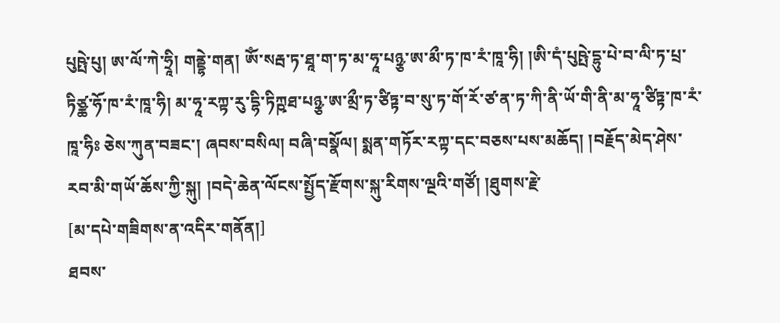པུཥྤེ་པུ། ཨ་ལོ་ཀེ་ཧྲཱི། གནྡྷེ་གན། ཨོཾ་སརྦ་ཏ་ཐཱ་ག་ཏ་མ་ཧཱ་པཉྩ་ཨ་མྀ་ཏ་ཁ་རཾ་ཁཱ་ཧི། །ཨི་དཾ་པུཥྤེ་དྷུ་པེ་བ་ལི་ཏ་པྲ་ཏིཙྪ་ཧོ་ཁ་རཾ་ཁཱ་ཧི། མ་ཧཱ་རཀྟ་རུ་དྷི་ཏིཀྵཐ་པཉྩ་ཨ་མྲྀ་ཏ་ཙིཏྟ་བ་སུ་ཏ་གོ་རོ་ཙ་ན་ཏ་ཀི་ནི་ཡོ་གི་ནི་མ་ཧཱ་ཙིཏྟ་ཁ་རཾ་ཁཱ་ཧིཿ ཅེས་ཀུན་བཟང་། ཞབས་བསིལ། བཞི་བསྣོལ། སྨན་གཏོར་རཀྟ་དང་བཅས་པས་མཆོད། །བརྗོད་མེད་ཤེས་རབ་མི་གཡོ་ཆོས་ཀྱི་སྐུ། །བདེ་ཆེན་ལོངས་སྤྱོད་རྫོགས་སྐུ་རིགས་ལྔའི་གཙོ། །ཐུགས་རྗེ་
[མ་དཔེ་གཟིགས་ན་འདིར་གནོན།]
ཐབས་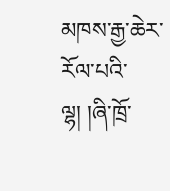མཁས་རྒྱ་ཆེར་རོལ་པའི་ལྷ། །ཞི་ཁྲོ་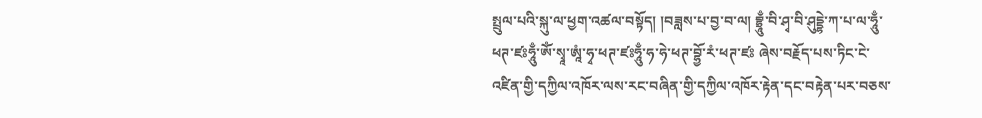སྤྲུལ་པའི་སྐུ་ལ་ཕྱག་འཚལ་བསྟོད། །བཟླས་པ་བྱ་བ་ལ། བྷྲཱུྃ་བི་ཤྭ་བི་ཤུདྡྷེ་ཀ་པ་ལ་ཧཱུྃ་ཕཊ་ཛཿཧཱུྃ་ཨོཾ་སྭཱ་ཨཱཾ་ཧྭ་ཕཊ་ཛཿཧཱུྃ་ཧ་ཧེ་ཕཊ་བྷྱོ་རཾ་ཕཊ་ཛཿ ཞེས་བརྗོད་པས་ཏིང་ངེ་འཛིན་གྱི་དཀྱིལ་འཁོར་ལས་རང་བཞིན་གྱི་དཀྱིལ་འཁོར་རྟེན་དང་བརྟེན་པར་བཅས་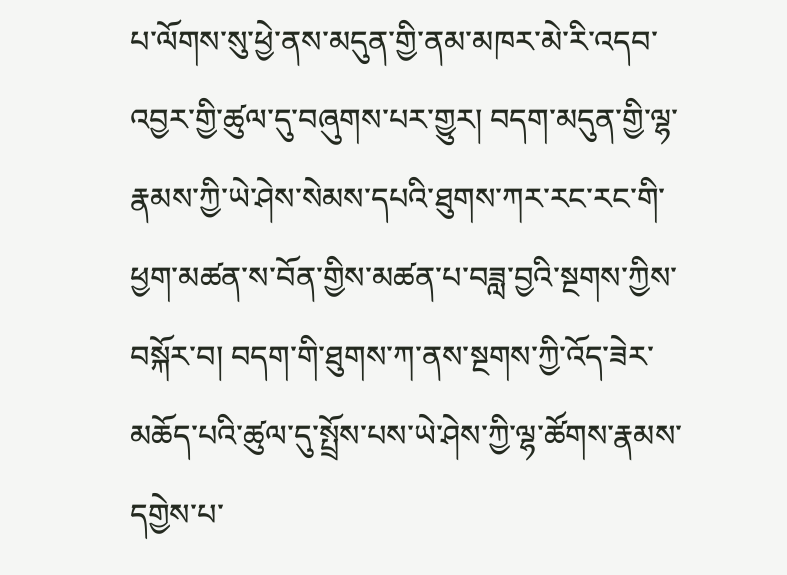པ་ལོགས་སུ་ཕྱེ་ནས་མདུན་གྱི་ནམ་མཁར་མེ་རི་འདབ་འབྱར་གྱི་ཚུལ་དུ་བཞུགས་པར་གྱུར། བདག་མདུན་གྱི་ལྷ་རྣམས་ཀྱི་ཡེ་ཤེས་སེམས་དཔའི་ཐུགས་ཀར་རང་རང་གི་ཕྱག་མཚན་ས་བོན་གྱིས་མཚན་པ་བཟླ་བྱའི་སྔགས་ཀྱིས་བསྐོར་བ། བདག་གི་ཐུགས་ཀ་ནས་སྔགས་ཀྱི་འོད་ཟེར་མཆོད་པའི་ཚུལ་དུ་སྤྲོས་པས་ཡེ་ཤེས་ཀྱི་ལྷ་ཚོགས་རྣམས་དགྱེས་པ་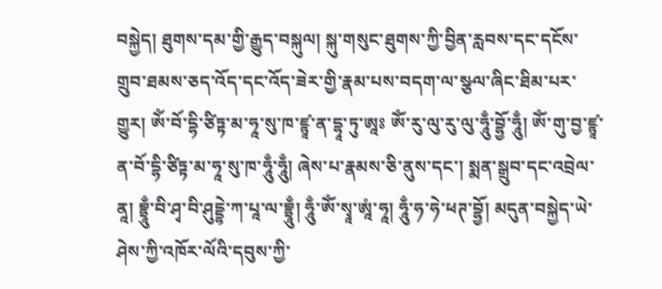བསྐྱེད། ཐུགས་དམ་གྱི་རྒྱུད་བསྐུལ། སྐུ་གསུང་ཐུགས་ཀྱི་བྱིན་རླབས་དང་དངོས་གྲུབ་ཐམས་ཅད་འོད་དང་འོད་ཟེར་གྱི་རྣམ་པས་བདག་ལ་སྩལ་ཞིང་ཐིམ་པར་གྱུར། ཨོཾ་བོ་དྷི་ཙིཏྟ་མ་ཧཱ་སུ་ཁ་ཛྙཱ་ན་དྷཱ་ཏུ་ཨཱཿ ཨོཾ་རུ་ལུ་རུ་ལུ་ཧཱུྃ་བྷྱོ་ཧཱུྃ། ཨོཾ་གུ་བྱ་ཛྙཱ་ན་བོ་དྷི་ཙིཏྟ་མ་ཧཱ་སུ་ཁ་ཧཱུྃ་ཧཱུྃ། ཞེས་པ་རྣམས་ཅི་ནུས་དང་། སྨན་སྒྲུབ་དང་འབྲེལ་ནཱ། བྷྲཱུྃ་བི་ཤྭ་བི་ཤུདྡྷེ་ཀ་པཱ་ལ་བྷྲཱུྃ། ཧཱུྃ་ཨོཾ་སྭཱ་ཨཱཾ་ཧཱ། ཧཱུྃ་ཧ་ཧེ་ཕཊ་བྷྱོ། མདུན་བསྐྱེད་ཡེ་ཤེས་ཀྱི་འཁོར་ལོའི་དབུས་ཀྱི་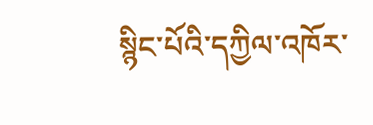སྙིང་པོའི་དཀྱིལ་འཁོར་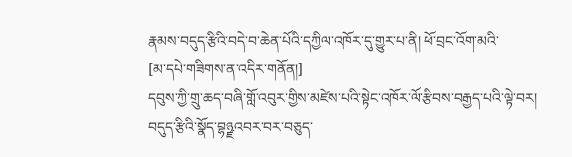རྣམས་བདུད་རྩིའི་བདེ་བ་ཆེན་པོའི་དཀྱིལ་འཁོར་དུ་གྱུར་པ་ནི། ཕོ་བྲང་འོག་མའི་
[མ་དཔེ་གཟིགས་ན་འདིར་གནོན།]
དབུས་ཀྱི་གྲུ་ཆད་བཞི་གློ་འབུར་གྱིས་མཛེས་པའི་སྟེང་འཁོར་ལོ་རྩིབས་བརྒྱད་པའི་ལྟེ་བར། བདུད་རྩིའི་སྣོད་བྷཉྫའབར་བར་བཅུད་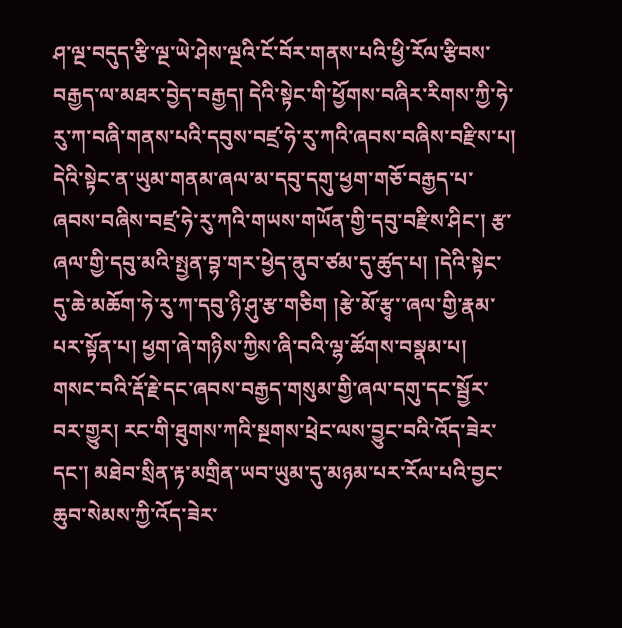ཤ་ལྔ་བདུད་རྩི་ལྔ་ཡེ་ཤེས་ལྔའི་ངོ་བོར་གནས་པའི་ཕྱི་རོལ་རྩིབས་བརྒྱད་ལ་མཐར་བྱེད་བརྒྱད། དེའི་སྟེང་གི་ཕྱོགས་བཞིར་རིགས་ཀྱི་ཧེ་རུ་ཀ་བཞི་གནས་པའི་དབུས་བཛྲ་ཧེ་རུ་ཀའི་ཞབས་བཞིས་བརྫིས་པ། དེའི་སྟེང་ན་ཡུམ་གནམ་ཞལ་མ་དབུ་དགུ་ཕྱག་གཅོ་བརྒྱད་པ་ཞབས་བཞིས་བཛྲ་ཧེ་རུ་ཀའི་གཡས་གཡོན་གྱི་དབུ་བརྫིས་ཤིང་། རྩ་ཞལ་གྱི་དབུ་མའི་སྤྱན་བྷ་གར་ཕྱེད་ནུབ་ཙམ་དུ་ཚུད་པ། །དེའི་སྟེང་དུ་ཆེ་མཆོག་ཧེ་རུ་ཀ་དབུ་ཉི་ཤུ་རྩ་གཅིག །རྩེ་མོ་རྩྭ་་ཞལ་གྱི་རྣམ་པར་སྟོན་པ། ཕྱག་ཞེ་གཉིས་ཀྱིས་ཞི་བའི་ལྷ་ཚོགས་བསྣམ་པ། གསང་བའི་རྡོ་རྗེ་དང་ཞབས་བརྒྱད་གསུམ་གྱི་ཞལ་དགུ་དང་སྦྱོར་བར་གྱུར། རང་གི་ཐུགས་ཀའི་སྔགས་ཕྲེང་ལས་བྱུང་བའི་འོད་ཟེར་དང་། མཐེབ་སྲིན་རྟ་མགྲིན་ཡབ་ཡུམ་དུ་མཉམ་པར་རོལ་པའི་བྱང་ཆུབ་སེམས་ཀྱི་འོད་ཟེར་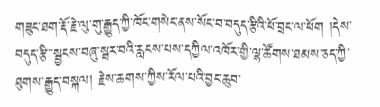གཟུང་ཐག་རྡོ་རྗེ་ལུ་གུ་རྒྱུད་ཀྱི་ཁོང་གསེང་ནས་སོང་བ་བདུད་རྩིའི་ཕོ་བྲང་ལ་ཕོག །དེས་བདུད་རྩི་་སྦྱངས་བཞུ་སྦར་བའི་རླངས་པས་དཀྱིལ་འཁོར་གྱི་ལྷ་ཚོགས་ཐམས་ཅད་ཀྱི་ཐུགས་རྒྱུད་བསྐལ། རྗེས་ཆགས་ཀྱིས་རོལ་པའི་བྱང་ཆུབ་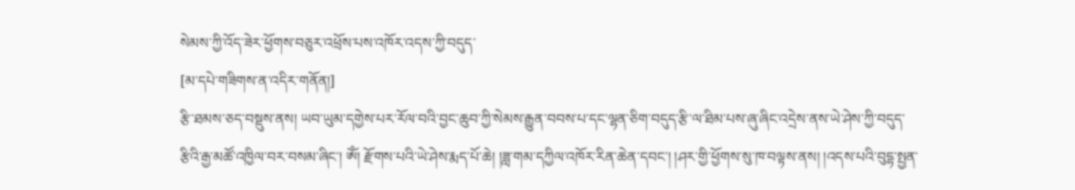སེམས་ཀྱི་འོད་ཟེར་ཕྱོགས་བཅུར་འཕྲོས་པས་འཁོར་འདས་ཀྱི་བདུད་
[མ་དཔེ་གཟིགས་ན་འདིར་གནོན།]
རྩི་ཐམས་ཅད་བསྡུས་ནས། ཡབ་ཡུམ་དགྱེས་པར་རོལ་བའི་བྱང་ཆུབ་ཀྱི་སེམས་རྒྱུན་བབས་པ་དང་ལྷན་ཅིག་བདུད་རྩི་ལ་ཐིམ་པས་ཞུ་ཞིང་འདྲེས་ནས་ཡེ་ཤེས་ཀྱི་བདུད་རྩིའི་རྒྱ་མཚོ་འཁྱིལ་བར་བསམ་ཞིང་། ཨོཾ། རྫོགས་པའི་ཡེ་ཤེས་རྨད་པོ་ཆེ། །ཟླ་གམ་དཀྱིལ་འཁོར་རིན་ཆེན་དབང་། །ཤར་གྱི་ཕྱོགས་སུ་ཁ་བལྟས་ནས། །འདས་པའི་བུདྷ་སྤྱན་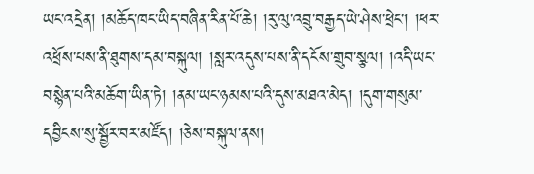ཡང་འདྲེན། །མཆོད་ཁང་ཡིད་བཞིན་རིན་པོ་ཆེ། །རུ་ལུ་འབྲུ་བརྒྱད་ཡེ་ཤེས་ཕྲེང་། །ཕར་འཕྲོས་པས་ནི་ཐུགས་དམ་བསྐུལ། །སླར་འདུས་པས་ནི་དངོས་གྲུབ་སྩལ། །འདི་ཡང་བསྙེན་པའི་མཆོག་ཡིན་ཏེ། །ནམ་ཡང་ཉམས་པའི་དུས་མཐའ་མེད། །དུག་གསུམ་དབྱིངས་སུ་སྦྱོར་བར་མཛོད། །ཅེས་བསྐུལ་ནས།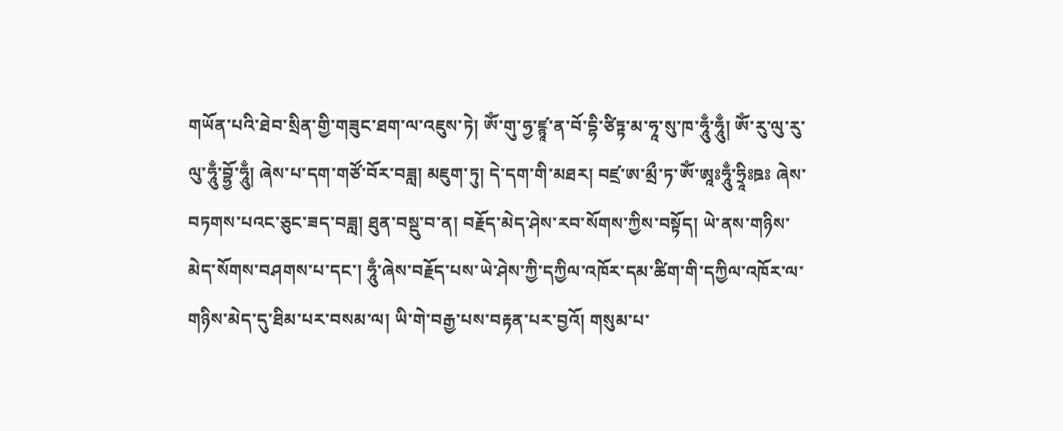གཡོན་པའི་ཐེབ་སྲིན་གྱི་གཟུང་ཐག་ལ་འཇུས་ཏེ། ཨོཾ་གུ་ཧྱ་ཛྙཱ་ན་བོ་དྷི་ཙིཏྟ་མ་ཧཱ་སུ་ཁ་ཧཱུྃ་ཧཱུྃ། ཨོཾ་རུ་ལུ་རུ་ལུ་ཧཱུྃ་བྷྱོ་ཧཱུྃ། ཞེས་པ་དག་གཙོ་བོར་བཟླ། མཇུག་ཏུ། དེ་དག་གི་མཐར། བཛྲ་ཨ་མྲྀ་ཏ་ཨོཾ་ཨཱཿཧཱུྃ་ཧྲཱིཿཋཿ ཞེས་བཏགས་པའང་ཅུང་ཟད་བཟླ། ཐུན་བསྡུ་བ་ན། བརྗོད་མེད་ཤེས་རབ་སོགས་ཀྱིས་བསྟོད། ཡེ་ནས་གཉིས་མེད་སོགས་བཤགས་པ་དང་། ཧཱུྃ་ཞེས་བརྗོད་པས་ཡེ་ཤེས་ཀྱི་དཀྱིལ་འཁོར་དམ་ཚིག་གི་དཀྱིལ་འཁོར་ལ་གཉིས་མེད་དུ་ཐིམ་པར་བསམ་ལ། ཡི་གེ་བརྒྱ་པས་བརྟན་པར་བྱའོ། གསུམ་པ་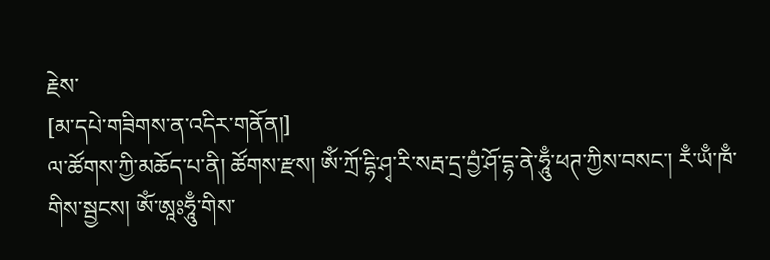རྗེས་
[མ་དཔེ་གཟིགས་ན་འདིར་གནོན།]
ལ་ཚོགས་ཀྱི་མཆོད་པ་ནི། ཚོགས་རྫས། ཨོཾ་ཀྲོ་དྷི་ཤྭ་རི་སརྦ་དྲ་བྱཾ་ཤོ་དྷ་ནེ་ཧཱུྃ་ཕཊ་ཀྱིས་བསང་། རྃ་ཡྃ་ཁྃ་གིས་སྦྱངས། ཨོཾ་ཨཱཿཧཱུྃ་གིས་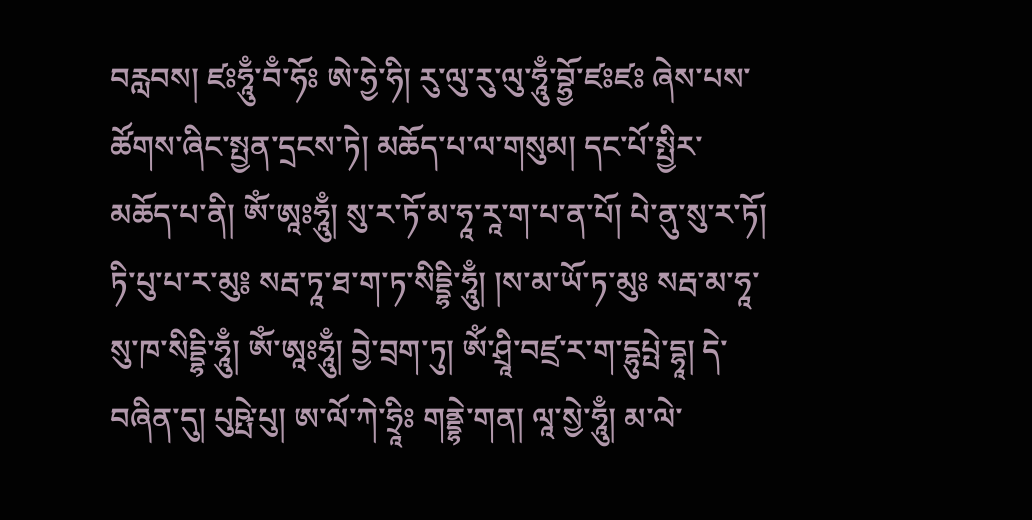བརླབས། ཛཿཧཱུྃ་བྃ་ཧོཿ ཨེ་ཧྱེ་ཧི། རུ་ལུ་རུ་ལུ་ཧཱུྃ་བྷྱོ་ཛཿཛཿ ཞེས་པས་ཚོགས་ཞིང་སྤྱན་དྲངས་ཏེ། མཆོད་པ་ལ་གསུམ། དང་པོ་སྤྱིར་མཆོད་པ་ནི། ཨོཾ་ཨཱཿཧཱུྃ། སུ་ར་ཏོ་མ་ཧཱ་རཱ་ག་པ་ན་པོ། པེ་ནུ་སུ་ར་ཏོ། ཏི་པུ་པ་ར་མུ༔ སརྦ་ཏཱ་ཐ་ག་ཏ་སིདྡྷི་ཧཱུྃ། །ས་མ་ཡོ་ཏ་མུཿ སརྦ་མ་ཧཱ་སུ་ཁ་སིདྡྷི་ཧཱུྃ། ཨོཾ་ཨཱཿཧཱུྃ། བྱེ་བྲག་ཏུ། ཨོཾ་ཤྲཱི་བཛྲ་ར་ག་དྷུཔྤེ་དྷཱ། དེ་བཞིན་དུ། པུཥྤེ་པུ། ཨ་ལོ་ཀེ་ཧྲཱིཿ གནྡྷེ་གན། ལཱ་སྱེ་ཧཱུྃ། མ་ལེ་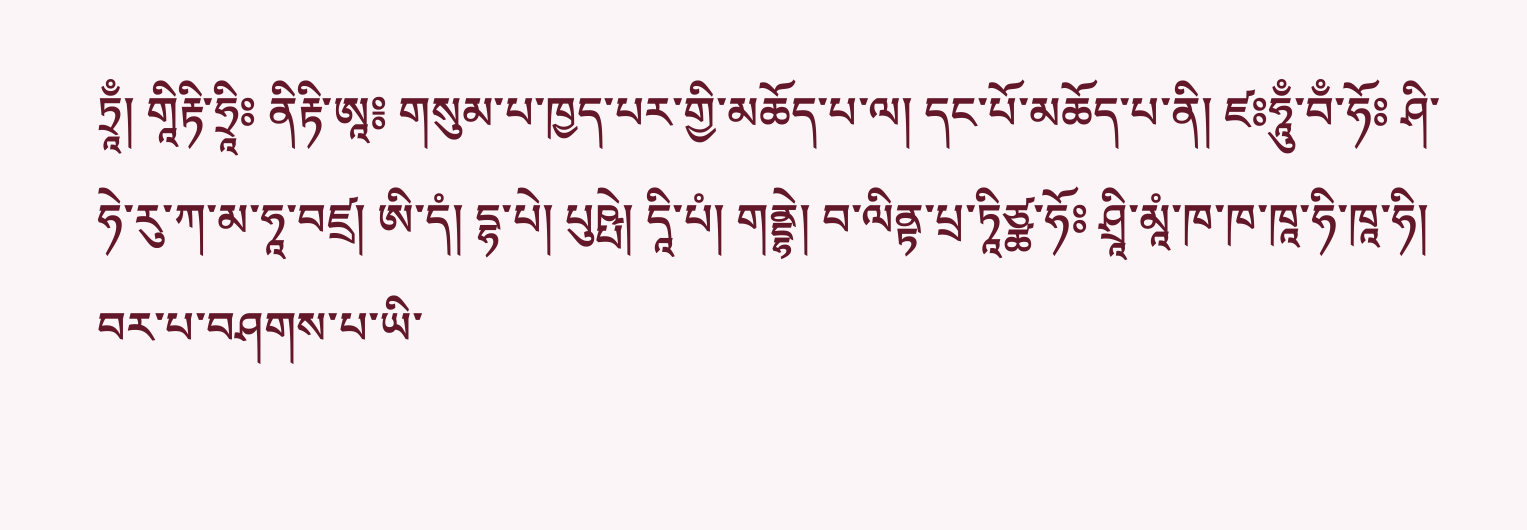ཏྲཱྃ། གཱིརྟི་ཧྲཱིཿ ནིརྟི་ཨཱ༔ གསུམ་པ་ཁྱད་པར་གྱི་མཆོད་པ་ལ། དང་པོ་མཆོད་པ་ནི། ཛཿཧཱུྃ་བྃ་ཧོཿ ཤི་ཧེ་རུ་ཀ་མ་ཧཱ་བཛྲ། ཨི་དཾ། དྷ་པེ། པུཥྤེ། དཱི་པཾ། གནྡྷེ། བ་ལིནྟ་པྲ་ཏཱིཙྪ་ཧོཿ ཤྲཱི་མཱཾ་ཁ་ཁ་ཁཱ་ཧི་ཁཱ་ཧི། བར་པ་བཤགས་པ་ཡི་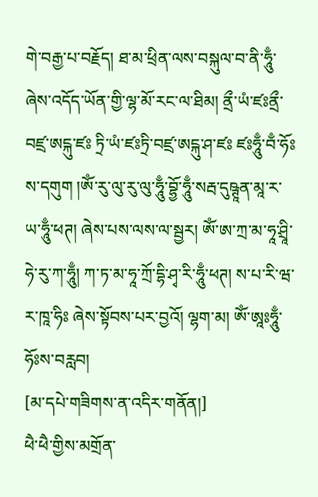གེ་བརྒྱ་པ་བརྗོད། ཐ་མ་ཕྲིན་ལས་བསྐུལ་བ་ནི་ཧཱུྃ་ཞེས་འདོད་ཡོན་གྱི་ལྷ་མོ་རང་ལ་ཐིམ། ནྲྀ་ཡཾ་ཛཿནྲྀ་བཛྲ་ཨངྐུ་ཛཿ ཏྲི་ཡཾ་ཛཿཏྲི་བཛྲ་ཨངྐུ་ཤ་ཛཿ ཛཿཧཱུྃ་བྃ་ཧོཿས་དགུག །ཨོཾ་རུ་ལུ་རུ་ལུ་ཧཱུྃ་བྷྱོ་ཧཱུྃ་སརྦ་དུཥྚཱན་མཱ་ར་ཡ་ཧཱུྃ་ཕཊ། ཞེས་པས་ལས་ལ་སྦྱར། ཨོཾ་ཨ་ཀྲ་མ་ཧཱ་ཤྲཱི་ཧེ་རུ་ཀ་ཧཱུྃ། ཀ་ཏ་མ་ཧཱ་ཀྲོ་དྷི་ཤྭ་རི་ཧཱུྃ་ཕཊ། ས་པ་རི་ཝ་ར་ཁཱ་ཧིཿ ཞེས་སྟོབས་པར་བྱའོ། ལྷག་མ། ཨོཾ་ཨཱཿཧཱུྃ་ཧོཿས་བརླབ།
[མ་དཔེ་གཟིགས་ན་འདིར་གནོན།]
ཕཻ་ཕཻ་གྱིས་མགྲོན་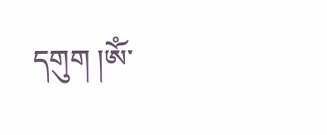དགུག །ཨོཾ་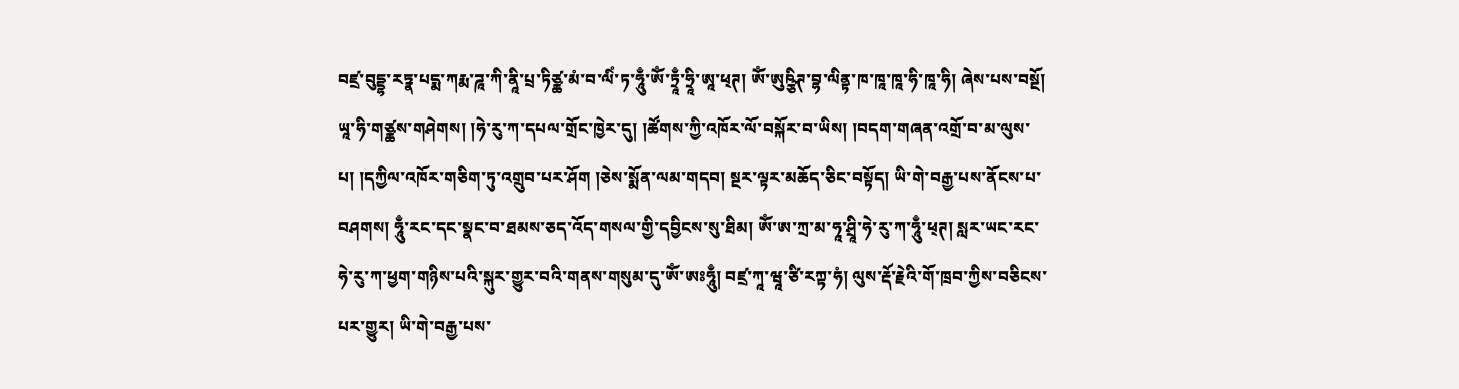བཛྲ་བུདྡྷ་རཏྣ་པདྨ་ཀརྨ་ཌཱ་ཀི་ནཱི་པྲ་ཏིཙྪ་མཾ་བ་ལིཾ་ཏ་ཧཱུྃ་ཨོཾ་ཏྲཱྃ་ཧྲཱི་ཨཱ་ཕ྄ཊ། ཨོཾ་ཨུཥྩིཊ་བྷ་ལིནྟ་ཁ་ཁཱ་ཁཱ་ཧི་ཁཱ་ཧི། ཞེས་པས་བསྔོ། ཡཱ་ཧི་གཙྪས་གཤེགས། །ཧེ་རུ་ཀ་དཔལ་གྲོང་ཁྱེར་དུ། །ཚོགས་ཀྱི་འཁོར་ལོ་བསྐོར་བ་ཡིས། །བདག་གཞན་འགྲོ་བ་མ་ལུས་པ། །དཀྱིལ་འཁོར་གཅིག་ཏུ་འགྲུབ་པར་ཤོག །ཅེས་སྨོན་ལམ་གདབ། སྔར་ལྟར་མཆོད་ཅིང་བསྟོད། ཡི་གེ་བརྒྱ་པས་ནོངས་པ་བཤགས། ཧཱུྃ་རང་དང་སྣང་བ་ཐམས་ཅད་འོད་གསལ་གྱི་དབྱིངས་སུ་ཐིམ། ཨོཾ་ཨ་ཀྲ་མ་ཧཱ་ཤྲཱི་ཧེ་རུ་ཀ་ཧཱུྃ་ཕ྄ཊ། སླར་ཡང་རང་ཧེ་རུ་ཀ་ཕྱག་གཉིས་པའི་སྐུར་གྱུར་བའི་གནས་གསུམ་དུ་ཨོཾ་ཨཿཧཱུྃ། བཛྲ་ཀཱ་ཝཱ་ཙི་རཀྟ་ཧཾ། ལུས་རྡོ་རྗེའི་གོ་ཁྲབ་ཀྱིས་བཅིངས་པར་གྱུར། ཡི་གེ་བརྒྱ་པས་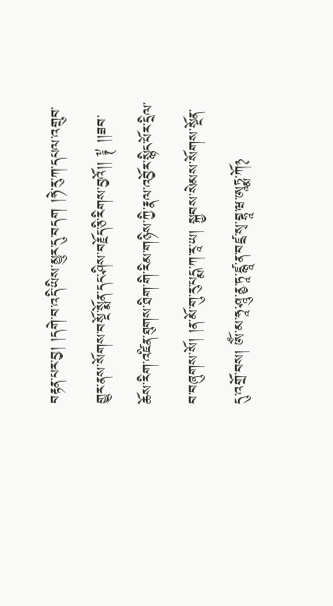བརྟན་པར་བྱ། །དགེ་བ་འདི་ཡིས་མྱུར་དུ་བདག །ཧེ་རུ་ཀ་དཔལ་འགྲུབ་གྱུར་ནས་སོགས་བསྔོ་སྨོན་དང་ཤིས་བརྗོད་ཅི་རིགས་བྱའོ།། ༈ །།ཟབ་ཆོས་རིག་འཛིན་ཐུགས་ཐིག་གི་རིམ་གཉིས་ཀྱི་རྣལ་འབྱོར་སྙིང་པོར་དྲིལ་བ་བཞུགས་སོ། །ན་མོ་གུ་རུ་པདྨ་ཀ་རཱ་ཡ། སྐྱབས་སེམས་སོགས་སྔོན་དུ་འགྲོ་བས། ཨོཾ་མ་ཧཱ་ཤཱུ་ནྱ་ཏཱ་ཛྙཱ་ན་བཛྲ་སྭ་བྷཱ་ཝ་ཨཱཏྨ་ཀོ྅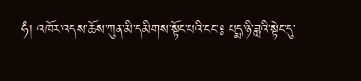ཧཾ། འཁོར་འདས་ཆོས་ཀུན་མི་དམིགས་སྟོང་པའི་ངང་༔ པདྨ་ཉི་ཟླའི་སྟེང་དུ་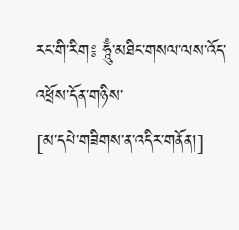རང་གི་རིག༔ ཧཱུྃ་མཐིང་གསལ་ལས་འོད་འཕྲོས་དོན་གཉིས་
[མ་དཔེ་གཟིགས་ན་འདིར་གནོན།]